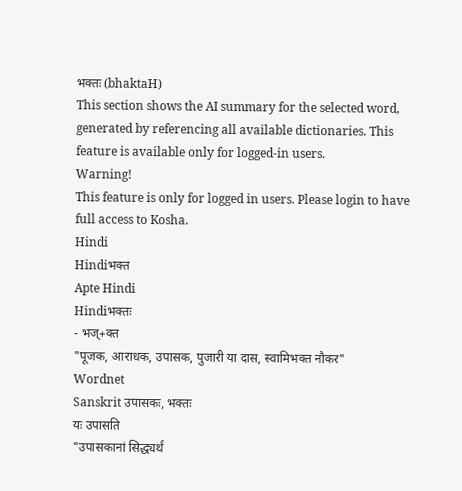भक्तः (bhaktaH)
This section shows the AI summary for the selected word, generated by referencing all available dictionaries. This feature is available only for logged-in users.
Warning!
This feature is only for logged in users. Please login to have full access to Kosha.
Hindi
Hindiभक्त
Apte Hindi
Hindiभक्तः
- भज्+क्त
"पूजक, आराधक, उपासक, पुजारी या दास, स्वामिभक्त नौकर"
Wordnet
Sanskrit उपासकः, भक्तः
यः उपासति
"उपासकानां सिद्ध्यर्थं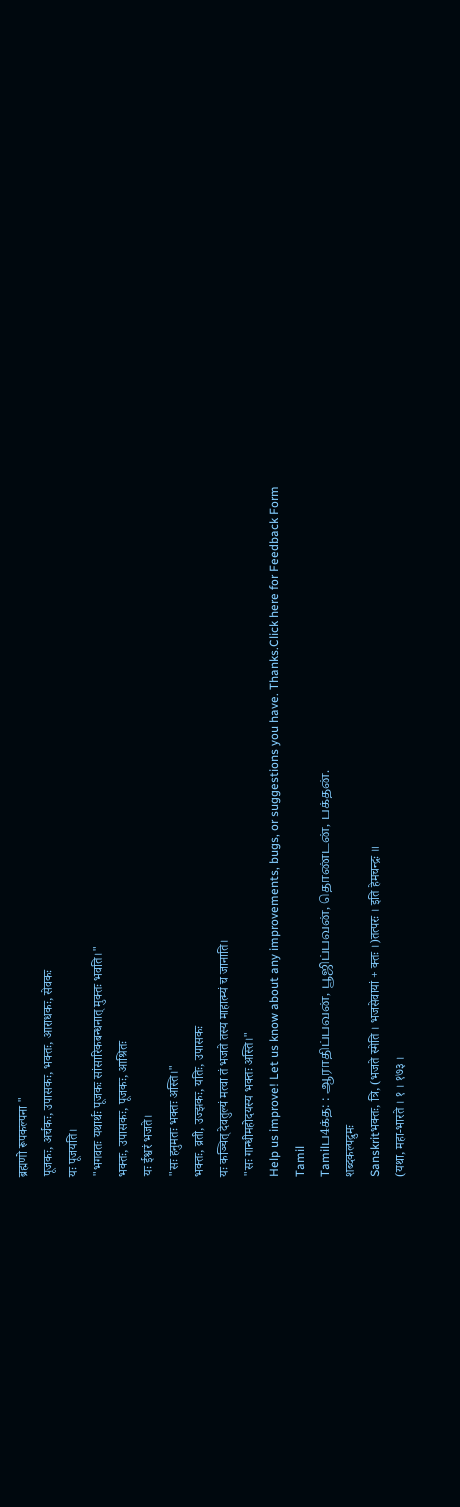ब्रह्मणो रूपकल्पना "
पूजकः, अर्चकः, उपासकः, भक्तः, आराधकः, सेवकः
यः पूजयति।
"भगवतः यथार्थः पूजकः सांसारिकबन्धनात् मुक्तः भवति।"
भक्तः, उपासकः, पूजकः, आश्रितः
यः ईश्वरं भजते।
"सः हनुमतः भक्तः अस्ति।"
भक्तः, व्रती, उज्झकः, यतिः, उपासकः
यः कञ्चित् देवतुल्यं मत्वा तं भजते तस्य माहात्म्यं च जानाति।
"सः गान्धीमहोदयस्य भक्तः अस्ति।"
Help us improve! Let us know about any improvements, bugs, or suggestions you have. Thanks.Click here for Feedback Form
Tamil
Tamilப4க்த: : ஆராதிப்பவன், பூஜிப்பவன், தொண்டன், பக்தன்.
शब्दकल्पद्रुमः
Sanskritभक्तः, त्रि, (भजते स्मेति । भजसेवायां + क्तः ।)तत्परः । इति हेमचन्द्रः ॥
(यथा, महा-भारते । १ । १७३ ।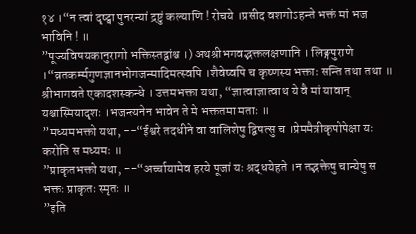१४ ।“न त्वां दृष्ट्वा पुनरन्यां द्रष्टुं कल्याणि ! रोचये ।प्रसीद वशगोऽहन्ते भक्तं मां भज भाविनि ! ॥
”पूज्यविषयकानुरागो भक्तिस्तद्वांश्च ।) अथश्रीभगवद्भक्तलक्षणानि । लिङ्गपुराणे ।“व्रतकर्म्मगुणज्ञानभोगजन्मादिमत्स्वपि ।शैवेष्वपि च कृष्णस्य भक्ताः सन्ति तथा तथा ॥
श्रीभागवते एकादशस्कन्धे । उत्तमभक्ता यथा, “ज्ञात्वाज्ञात्वाथ ये वै मां यावान् यश्चास्मियादृशः ।भजन्त्यनेन भावेन ते मे भक्ततमा मताः ॥
”मध्यमभक्तो यथा, --“ईश्वरे तदधीने वा वालिशेषु द्बिषत्सु च ।प्रेममैत्रीकृपोपेक्षा यः करोति स मध्यमः ॥
”प्राकृतभक्तो यथा, --“अर्च्चायामेव हरये पूजां यः श्रद्धयेहते ।न तद्भक्तेषु चान्येषु स भक्तः प्राकृतः स्मृतः ॥
”इति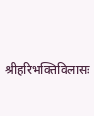श्रीहरिभक्तिविलासः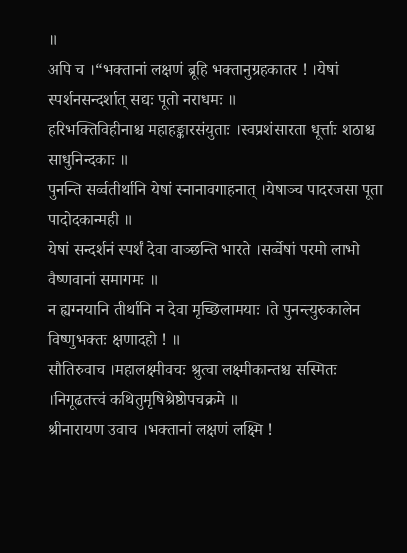॥
अपि च ।“भक्तानां लक्षणं ब्रूहि भक्तानुग्रहकातर ! ।येषां स्पर्शनसन्दर्शात् सद्यः पूतो नराधमः ॥
हरिभक्तिविहीनाश्च महाहङ्कारसंयुताः ।स्वप्रशंसारता धूर्त्ताः शठाश्च साधुनिन्दकाः ॥
पुनन्ति सर्व्वतीर्थानि येषां स्नानावगाहनात् ।येषाञ्च पादरजसा पूता पादोदकान्मही ॥
येषां सन्दर्शनं स्पर्शं देवा वाञ्छन्ति भारते ।सर्व्वेषां परमो लाभो वैष्णवानां समागमः ॥
न ह्यग्नयानि तीर्थानि न देवा मृच्छिलामयाः ।ते पुनन्त्युरुकालेन विष्णुभक्तः क्षणादहो ! ॥
सौतिरुवाच ।महालक्ष्मीवचः श्रुत्वा लक्ष्मीकान्तश्च सस्मितः ।निगूढतत्त्वं कथितुमृषिश्रेष्ठोपचक्रमे ॥
श्रीनारायण उवाच ।भक्तानां लक्षणं लक्ष्मि !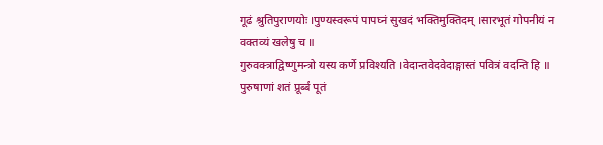गूढं श्रुतिपुराणयोः ।पुण्यस्वरूपं पापघ्नं सुखदं भक्तिमुक्तिदम् ।सारभूतं गोपनीयं न वक्तव्यं खलेषु च ॥
गुरुवक्त्राद्विष्णुमन्त्रो यस्य कर्णे प्रविश्यति ।वेदान्तवेदवेदाङ्गास्तं पवित्रं वदन्ति हि ॥
पुरुषाणां शतं प्रूर्ब्बं पूतं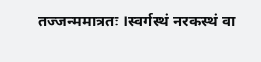तज्जन्ममात्रतः ।स्वर्गस्थं नरकस्थं वा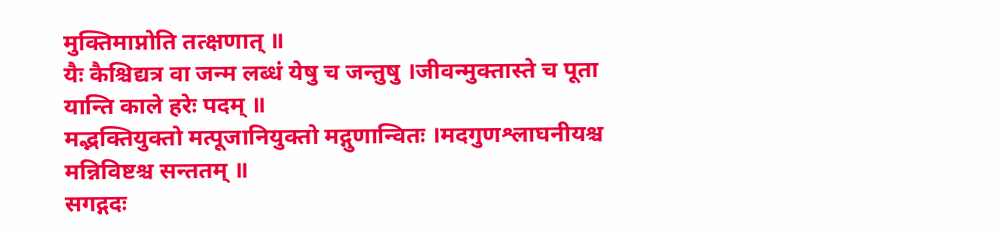मुक्तिमाप्नोति तत्क्षणात् ॥
यैः कैश्चिद्यत्र वा जन्म लब्धं येषु च जन्तुषु ।जीवन्मुक्तास्ते च पूता यान्ति काले हरेः पदम् ॥
मद्भक्तियुक्तो मत्पूजानियुक्तो मद्गुणान्वितः ।मदगुणश्लाघनीयश्च मन्निविष्टश्च सन्ततम् ॥
सगद्गदः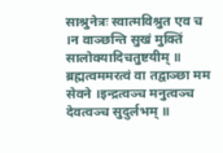साश्रुनेत्रः स्वात्मविश्रुत एव च ।न वाञ्छन्ति सुखं मुक्तिं सालोक्यादिचतुष्टयीम् ॥
ब्रह्मत्वममरत्वं वा तद्वाञ्छा मम सेवने ।इन्द्रत्वञ्च मनुत्वञ्च देवत्वञ्च सुदुर्लभम् ॥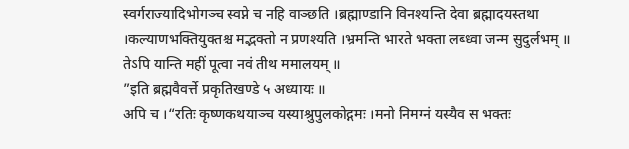स्वर्गराज्यादिभोगञ्च स्वप्ने च नहि वाञ्छति ।ब्रह्माण्डानि विनश्यन्ति देवा ब्रह्मादयस्तथा ।कल्याणभक्तियुक्तश्च मद्भक्तो न प्रणश्यति ।भ्रमन्ति भारते भक्ता लब्ध्वा जन्म सुदुर्लभम् ॥
तेऽपि यान्ति महीं पूत्वा नवं तीथ ममालयम् ॥
”इति ब्रह्मवैवर्त्ते प्रकृतिखण्डे ५ अध्यायः ॥
अपि च ।“रतिः कृष्णकथयाञ्च यस्याश्रुपुलकोद्गमः ।मनो निमग्नं यस्यैव स भक्तः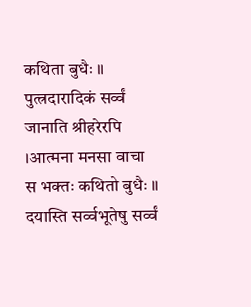कथिता बुधैः ॥
पुत्त्रदारादिकं सर्व्वं जानाति श्रीहरेरपि ।आत्मना मनसा वाचा स भक्तः कथितो बुधैः ॥
दयास्ति सर्व्वभूतेषु सर्व्वं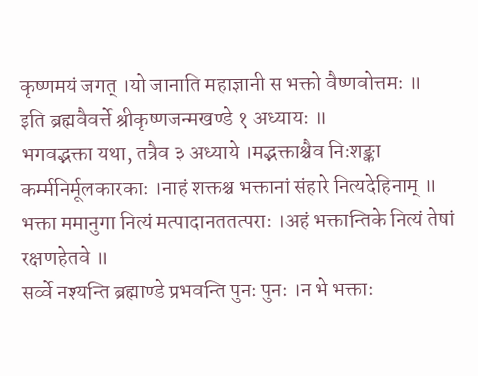कृष्णमयं जगत् ।यो जानाति महाज्ञानी स भक्तो वैष्णवोत्तमः ॥
इति ब्रह्मवैवर्त्ते श्रीकृष्णजन्मखण्डे १ अध्यायः ॥
भगवद्भक्ता यथा, तत्रैव ३ अध्याये ।मद्भक्ताश्चैव निःशङ्का कर्म्मनिर्मूलकारकाः ।नाहं शक्तश्च भक्तानां संहारे नित्यदेहिनाम् ॥
भक्ता ममानुगा नित्यं मत्पादानततत्पराः ।अहं भक्तान्तिके नित्यं तेषां रक्षणहेतवे ॥
सर्व्वे नश्यन्ति ब्रह्माण्डे प्रभवन्ति पुनः पुनः ।न भे भक्ताः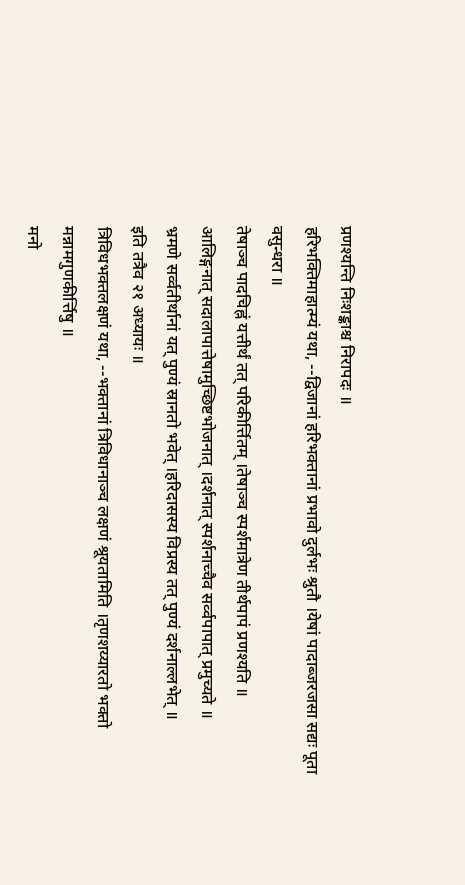प्रणश्यन्ति निःशङ्काश्च निरापदः ॥
हरिभक्तिमाहात्म्यं यथा, --द्विजानां हरिभक्तानां प्रभावो दुर्लभः श्रुतौ ।येषां पादाब्जरजसा सद्यः पूता वसुन्धरा ॥
तेषाञ्च पादचिह्नं यत्तीर्थं तत् परिकीर्त्तितम् ।तेषाञ्च स्पर्शमात्रेण तीर्थपापं प्रणश्यति ॥
आलिङ्गनात् सदालापात्तेषामुच्छिष्टभोजनात् ।दर्शनात् स्पर्शनाच्चैव सर्व्वपापात् प्रमुच्यते ॥
भ्रमणे सर्व्वतीर्थानां यत् पुण्यं स्रानतो भवेत् ।हरिदासस्य विप्रस्य तत् पुण्यं दर्शनाल्लभेत् ॥
इति तत्रैव २१ अध्यायः ॥
त्रिविधभक्तलक्षणं यथा, --भक्तानां त्रिविधानाञ्च लक्षणं श्रूयतामिति ।तृणशय्यारतो भक्तो मन्नामगुणकीर्त्तिषु ॥
मनो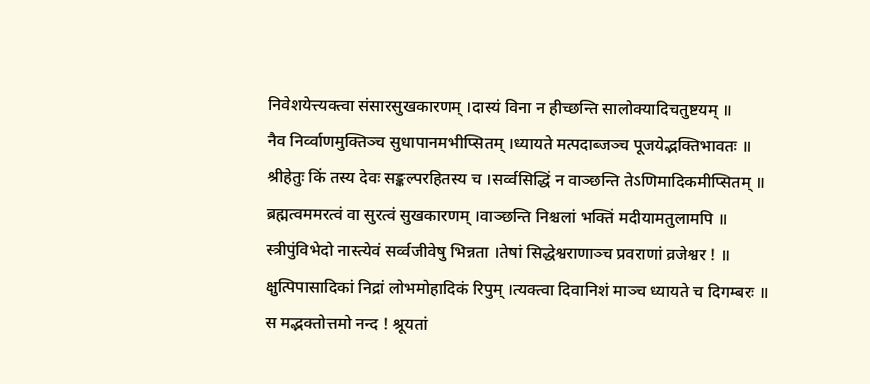निवेशयेत्त्यक्त्वा संसारसुखकारणम् ।दास्यं विना न हीच्छन्ति सालोक्यादिचतुष्टयम् ॥
नैव निर्व्वाणमुक्तिञ्च सुधापानमभीप्सितम् ।ध्यायते मत्पदाब्जञ्च पूजयेद्भक्तिभावतः ॥
श्रीहेतुः किं तस्य देवः सङ्कल्परहितस्य च ।सर्व्वसिद्धिं न वाञ्छन्ति तेऽणिमादिकमीप्सितम् ॥
ब्रह्मत्वममरत्वं वा सुरत्वं सुखकारणम् ।वाञ्छन्ति निश्चलां भक्तिं मदीयामतुलामपि ॥
स्त्रीपुंविभेदो नास्त्येवं सर्व्वजीवेषु भिन्नता ।तेषां सिद्धेश्वराणाञ्च प्रवराणां व्रजेश्वर ! ॥
क्षुत्पिपासादिकां निद्रां लोभमोहादिकं रिपुम् ।त्यक्त्वा दिवानिशं माञ्च ध्यायते च दिगम्बरः ॥
स मद्भक्तोत्तमो नन्द ! श्रूयतां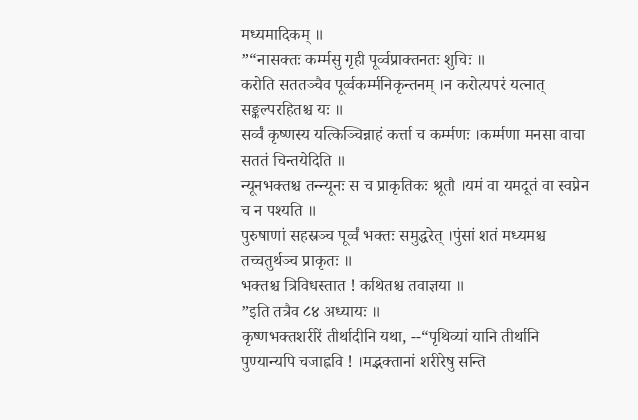मध्यमादिकम् ॥
”“नासक्तः कर्म्मसु गृही पूर्व्वप्राक्तनतः शुचिः ॥
करोति सततञ्चैव पूर्व्वकर्म्मनिकृन्तनम् ।न करोत्यपरं यत्नात् सङ्कल्परहितश्च यः ॥
सर्व्वं कृष्णस्य यत्किञ्चिन्नाहं कर्त्ता च कर्म्मणः ।कर्म्मणा मनसा वाचा सततं चिन्तयेदिति ॥
न्यूनभक्तश्च तन्न्यूनः स च प्राकृतिकः श्रूतौ ।यमं वा यमदूतं वा स्वप्नेन च न पश्यति ॥
पुरुषाणां सहस्रञ्च पूर्व्वं भक्तः समुद्धरेत् ।पुंसां शतं मध्यमश्च तच्चतुर्थञ्च प्राकृतः ॥
भक्तश्च त्रिविधस्तात ! कथितश्च तवाज्ञया ॥
”इति तत्रैव ८४ अध्यायः ॥
कृष्णभक्तशरीरें तीर्थादीनि यथा, --“पृथिव्यां यानि तीर्थानि पुण्यान्यपि चजाह्नवि ! ।मद्भक्तानां शरीरेषु सन्ति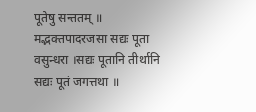पूतेषु सन्ततम् ॥
मद्भक्तपादरजसा सद्यः पूता वसुन्धरा ।सद्यः पूतानि तीर्थानि सद्यः पूतं जगत्तथा ॥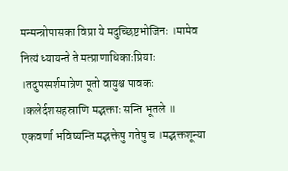मन्मन्त्रोपासका विप्रा ये मदुच्छिष्टभोजिनः ।मामेव नित्यं ध्यायन्ते ते मत्प्राणाधिकाःप्रियाः ।तदुपस्पर्शमात्रेण पूतो वायुश्च पावकः ।कलेर्दशसहस्राणि मद्भक्ताः सन्ति भूतले ॥
एकवर्णा भविष्यन्ति मद्भक्तेषु गतेषु च ।मद्भक्तशून्या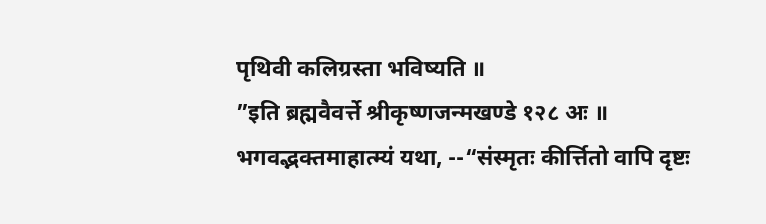पृथिवी कलिग्रस्ता भविष्यति ॥
”इति ब्रह्मवैवर्त्ते श्रीकृष्णजन्मखण्डे १२८ अः ॥
भगवद्भक्तमाहात्म्यं यथा, --“संस्मृतः कीर्त्तितो वापि दृष्टः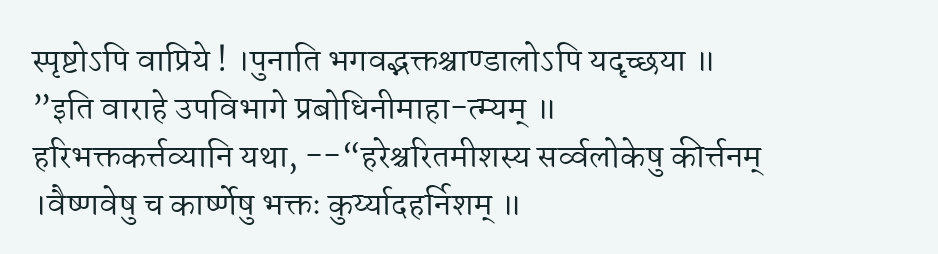स्पृष्टोऽपि वाप्रिये ! ।पुनाति भगवद्भक्तश्चाण्डालोऽपि यदृच्छया ॥
”इति वाराहे उपविभागे प्रबोधिनीमाहा-त्म्यम् ॥
हरिभक्तकर्त्तव्यानि यथा, --“हरेश्चरितमीशस्य सर्व्वलोकेषु कीर्त्तनम् ।वैष्णवेषु च कार्ष्णेषु भक्तः कुर्य्यादहर्निशम् ॥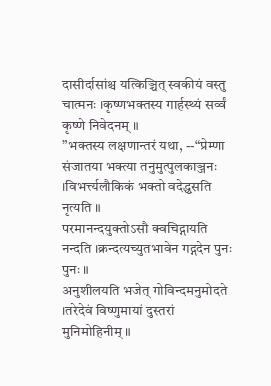दासीर्दासांश्च यत्किञ्चित् स्वकीयं वस्तु चात्मनः ।कृष्णभक्तस्य गार्हस्थ्यं सर्व्वं कृष्णे निवेदनम् ॥
”भक्तस्य लक्षणान्तरं यथा, --“प्रेम्णा संजातया भक्त्या तनुमुत्पुलकाञ्जनः ।विभर्त्त्यलौकिकं भक्तो वदेद्ध्वसति नृत्यति ॥
परमानन्दयुक्तोऽसौ क्वचिद्गायति नन्दति ।क्रन्दत्यच्युतभावेन गद्गदेन पुनः पुनः ॥
अनुशीलयति भजेत् गोविन्दमनुमोदते ।तरेदेवं विष्णुमायां दुस्तरां मुनिमोहिनीम् ॥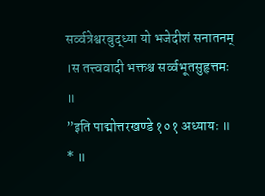सर्व्वत्रेश्वरबुद्ध्या यो भजेदीशं सनातनम् ।स तत्त्ववादी भक्तश्च सर्व्वभूतसुहृत्तमः ॥
”इति पाद्मोत्तरखण्डे १०१ अध्यायः ॥
* ॥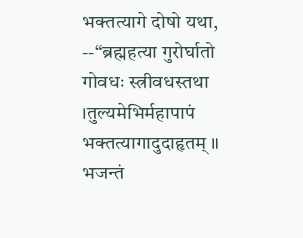भक्तत्यागे दोषो यथा, --“ब्रह्महत्या गुरोर्घातो गोवधः स्त्रीवधस्तथा ।तुल्यमेभिर्महापापं भक्तत्यागादुदाहृतम् ॥
भजन्तं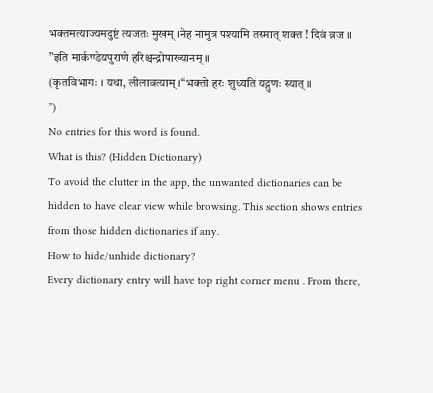भक्तमत्याज्यमदुष्टं त्यजतः मुखम् ।नेह नामुत्र पश्यामि तस्मात् शक्त ! दिवं व्रज ॥
”इति मार्कण्डेयपुराणे हरिश्चन्द्रोपाख्यानम् ॥
(कृतविभागः । यथा, लीलावत्याम् ।“भक्तो हरः शुध्यति यद्गुणः स्यात् ॥
”)
No entries for this word is found.
What is this? (Hidden Dictionary)
To avoid the clutter in the app, the unwanted dictionaries can be hidden to have clear view while browsing. This section shows entries from those hidden dictionaries if any.
How to hide/unhide dictionary?
Every dictionary entry will have top right corner menu . From there,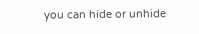you can hide or unhide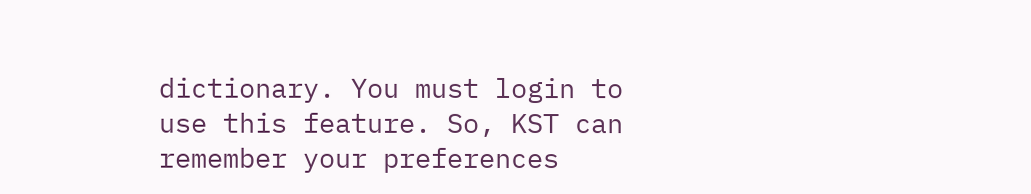dictionary. You must login to use this feature. So, KST can remember your preferences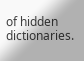of hidden dictionaries.